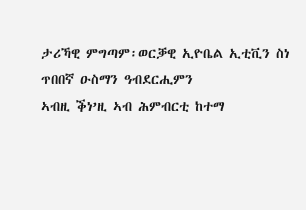ታሪኻዊ ምግጣም፡ወርቓዊ ኢዮቤል ኢቲቪን ስነ ጥበበኛ ዑስማን ዓብደርሒምን
ኣብዚ ቕነ’ዚ ኣብ ሕምብርቲ ከተማ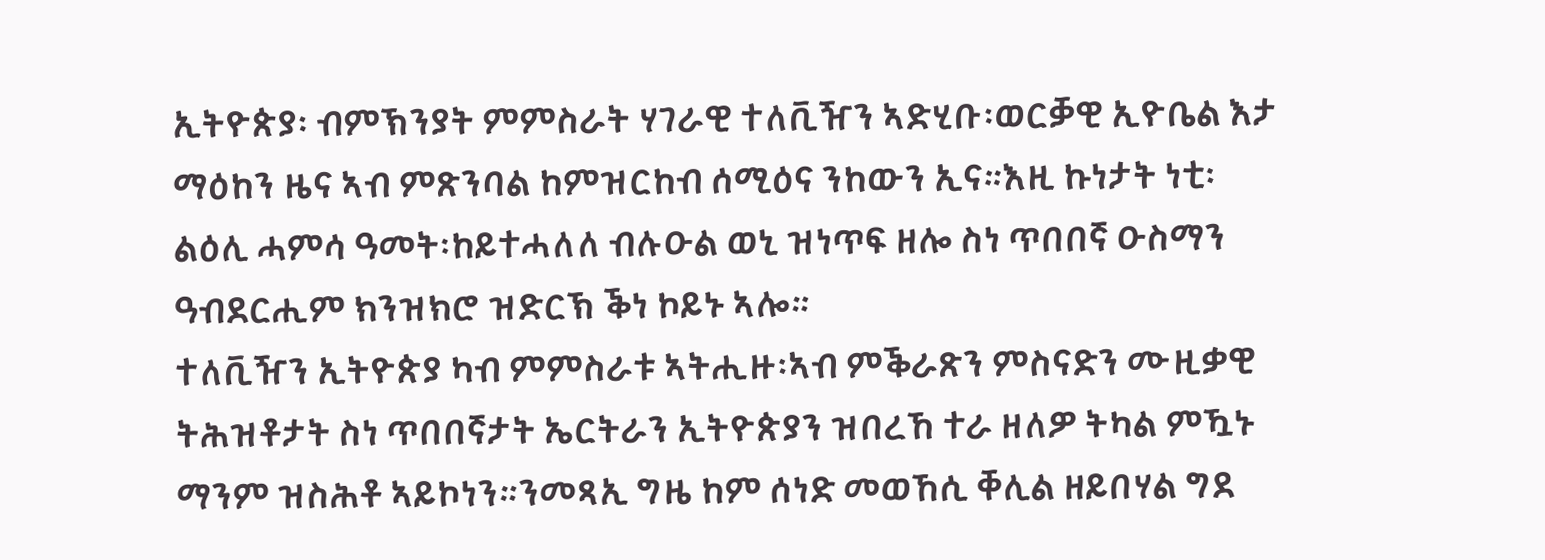ኢትዮጵያ፡ ብምኽንያት ምምስራት ሃገራዊ ተለቪዥን ኣድሂቡ፡ወርቓዊ ኢዮቤል እታ ማዕከን ዜና ኣብ ምጽንባል ከምዝርከብ ሰሚዕና ንከውን ኢና።እዚ ኩነታት ነቲ፡ልዕሊ ሓምሳ ዓመት፡ከይተሓለለ ብሉዑል ወኒ ዝነጥፍ ዘሎ ስነ ጥበበኛ ዑስማን ዓብደርሒም ክንዝክሮ ዝድርኽ ቕነ ኮይኑ ኣሎ።
ተለቪዥን ኢትዮጵያ ካብ ምምስራቱ ኣትሒዙ፡ኣብ ምቕራጽን ምስናድን ሙዚቃዊ ትሕዝቶታት ስነ ጥበበኛታት ኤርትራን ኢትዮጵያን ዝበረኸ ተራ ዘለዎ ትካል ምዃኑ ማንም ዝስሕቶ ኣይኮነን።ንመጻኢ ግዜ ከም ሰነድ መወኸሲ ቐሊል ዘይበሃል ግደ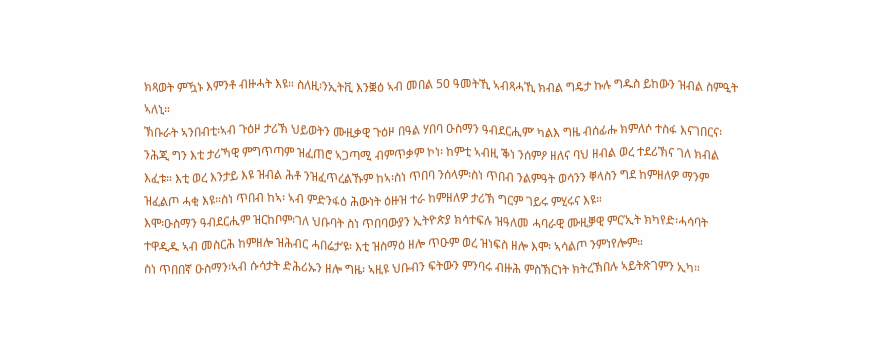ክጻወት ምዃኑ እምንቶ ብዙሓት እዩ። ስለዚ፡ንኢትቪ እንቛዕ ኣብ መበል 50 ዓመትኺ ኣብጻሓኺ ክብል ግዴታ ኩሉ ግዱስ ይከውን ዝብል ስምዒት ኣለኒ።
ኽቡራት ኣንበብቲ፡ኣብ ጉዕዞ ታሪኽ ህይወትን ሙዚቃዊ ጉዕዞ በዓል ሃበባ ዑስማን ዓብደርሒም’ ካልእ ግዜ ብሰፊሑ ክምለሶ ተስፋ እናገበርና፡ንሕጂ ግን እቲ ታሪኻዊ ምግጥጣም ዝፈጠሮ ኣጋጣሚ ብምጥቃም ኮነ፡ ከምቲ ኣብዚ ቕነ ንሰምዖ ዘለና ባህ ዘብል ወረ ተደሪኽና ገለ ክብል እፈቱ። እቲ ወረ እንታይ እዩ ዝብል ሕቶ ንዝፈጥረልኹም ከኣ፡ስነ ጥበባ ንሰላም፡ስነ ጥበብ ንልምዓት ወሳንን ቐላስን ግደ ከምዘለዎ ማንም ዝፈልጦ ሓቂ እዩ።ስነ ጥበብ ከኣ፡ ኣብ ምድንፋዕ ሕውነት ዕዙዝ ተራ ከምዘለዎ ታሪኽ ግርም ገይሩ ምሂሩና እዩ።
እሞ፡ዑስማን ዓብደርሒም ዝርከቦም፡ገለ ህቡባት ስነ ጥበባውያን ኢትዮጵያ ክሳተፍሉ ዝዓለመ ሓባራዊ ሙዚቓዊ ምር’ኢት ክካየድ፡ሓሳባት ተዋዲዱ ኣብ መስርሕ ከምዘሎ ዝሕብር ሓበሬታ’ዩ፡ እቲ ዝስማዕ ዘሎ ጥዑም ወረ ዝነፍስ ዘሎ እሞ፡ ኣሳልጦ ንምነየሎም።
ስነ ጥበበኛ ዑስማን፡ኣብ ሱሳታት ድሕሪኡን ዘሎ ግዜ፡ ኣዚዩ ህቡብን ፍትውን ምንባሩ ብዙሕ ምስኽርነት ክትረኽበሉ ኣይትጽገምን ኢካ።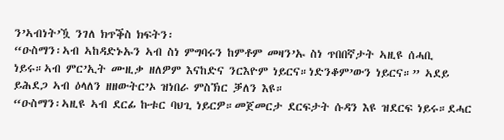ን’ኣብነት’ዃ ንገለ ክጥቕስ ክፍትን፡
“ዑስማን፡ኣብ ኣከዳድኑኡን ኣብ ስነ ምግባሩን ከምቶም መዛን’ኡ ስነ ጥበበኛታት ኣዚዩ ሰሓቢ ነይሩ።ኣብ ምር’ኢት ሙዚቃ ዘለዎም እናከድና ንርእዮም ነይርና።ነድንቆም’ውን ነይርና።” ኣደይ ይሕደጋ ኣብ ዕላለን ዘዘውትር’ኦ ዝነበራ ምስኽር ቓለን እዩ።
“ዑስማን፡ኣዚዩ ኣብ ደርፊ ኩቱር ባህጊ ነይርዎ።መጀመርታ ደርፍታት ሱዳን እዩ ዝደርፍ ነይሩ።ደሓር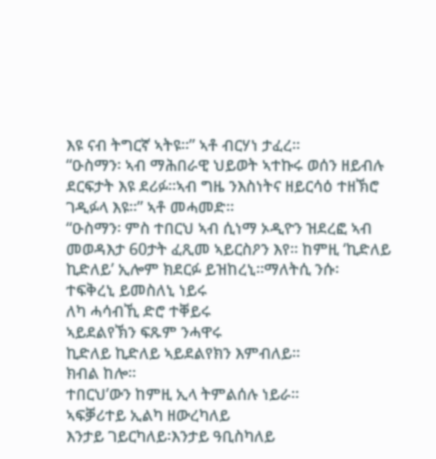እዩ ናብ ትግርኛ ኣትዩ።” ኣቶ ብርሃነ ታፈረ።
“ዑስማን፡ ኣብ ማሕበራዊ ህይወት ኣተኩሩ ወሰን ዘይብሉ ደርፍታት እዩ ደሪፉ።ኣብ ግዜ ንእስነትና ዘይርሳዕ ተዘኽሮ ገዲፉላ እዩ።” ኣቶ መሓመድ።
“ዑስማን፡ ምስ ተበርህ ኣብ ሲነማ ኦዲዮን ዝደረፎ ኣብ መወዳእታ 60ታት ፈጺመ ኣይርስዖን እየ። ከምዚ ‘ኪድለይ ኪድለይ’ ኢሎም ክደርፉ ይዝከረኒ።ማለትሲ ንሱ፡
ተፍቅረኒ ይመስለኒ ነይሩ
ለካ ሓሳብኺ ድሮ ተቐይሩ
ኣይደልየኽን ፍጹም ንሓዋሩ
ኪድለይ ኪድለይ ኣይደልየክን እምብለይ።
ክብል ከሎ።
ተበርህ’ውን ከምዚ ኢላ ትምልሰሉ ነይራ።
ኣፍቓሪተይ ኢልካ ዘውረካለይ
እንታይ ገይርካለይ፡እንታይ ዓቢስካለይ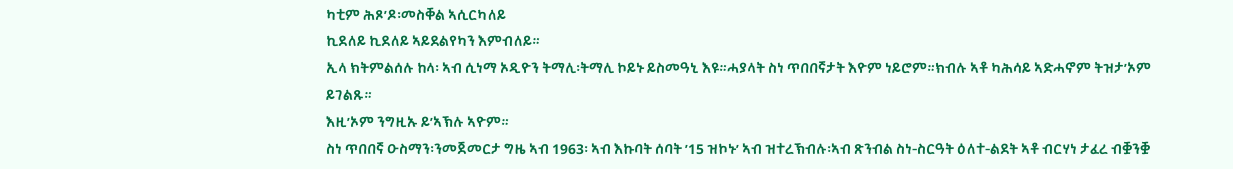ካቲም ሕጾ’ዶ፡መስቐል ኣሲርካለይ
ኪደለይ ኪደለይ ኣይደልየካን እምብለይ።
ኢላ ክትምልሰሉ ከላ፡ ኣብ ሲነማ ኦዲዮን ትማሊ፡ትማሊ ኮይኑ ይስመዓኒ እዩ።ሓያላት ስነ ጥበበኛታት እዮም ነይሮም።ክብሉ ኣቶ ካሕሳይ ኣድሓኖም ትዝታ’ኦም ይገልጹ።
እዚ’ኦም ንግዚኡ ይ’ኣኽሉ ኣዮም።
ስነ ጥበበኛ ዑስማን፡ንመጀመርታ ግዜ ኣብ 1963፡ ኣብ እኩባት ሰባት ’15 ዝኮኑ’ ኣብ ዝተረኽብሉ፡ኣብ ጽንብል ስነ-ስርዓት ዕለተ-ልደት ኣቶ ብርሃነ ታፈረ ብቛንቛ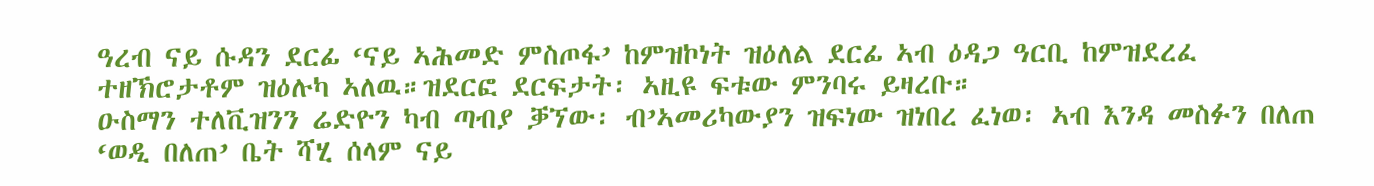ዓረብ ናይ ሱዳን ደርፊ ‘ናይ ኣሕመድ ምስጦፋ’ ከምዝኮነት ዝዕለል ደርፊ ኣብ ዕዳጋ ዓርቢ ከምዝደረፈ ተዘኽሮታቶም ዝዕሉካ ኣለዉ።ዝደርፎ ደርፍታት፡ ኣዚዩ ፍቱው ምንባሩ ይዛረቡ።
ዑስማን ተለቪዝንን ሬድዮን ካብ ጣብያ ቓኘው፡ ብ’ኣመሪካውያን ዝፍነው ዝነበረ ፈነወ፡ ኣብ እንዳ መስፉን በለጠ ‘ወዲ በለጠ’ ቤት ሻሂ ሰላም ናይ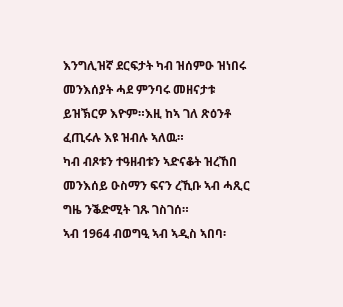እንግሊዝኛ ደርፍታት ካብ ዝሰምዑ ዝነበሩ መንእሰያት ሓደ ምንባሩ መዘናታቱ ይዝኽርዎ እዮም።እዚ ከኣ ገለ ጽዕንቶ ፈጢሩሉ እዩ ዝብሉ ኣለዉ።
ካብ ብጾቱን ተዓዘብቱን ኣድናቆት ዝረኸበ መንእሰይ ዑስማን ፍናን ረኺቡ ኣብ ሓጺር ግዜ ንቕድሚት ገጹ ገስገሰ።
ኣብ 1964 ብወግዒ ኣብ ኣዲስ ኣበባ፡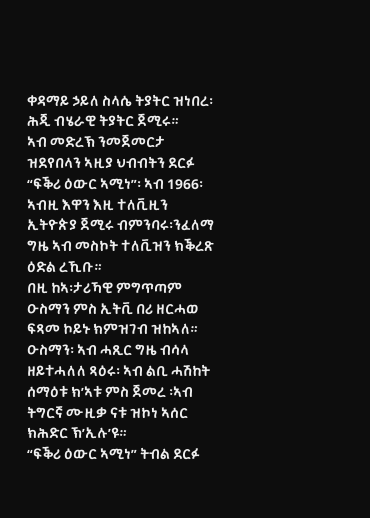ቀዳማይ ኃይለ ስላሴ ትያትር ዝነበረ፡ሕጂ ብሄራዊ ትያትር ጀሚሩ።
ኣብ መድረኽ ንመጀመርታ ዝደየበላን ኣዚያ ህብብትን ደርፉ “ፍቕሪ ዕውር ኣሚነ”፡ ኣብ 1966፡ኣብዚ እዋን እዚ ተለቪዚን ኢትዮጵያ ጀሚሩ ብምንባሩ፡ንፈለማ ግዜ ኣብ መስኮት ተለቪዝን ክቕረጽ ዕድል ረኺቡ።
በዚ ከኣ፡ታሪኻዊ ምግጥጣም ዑስማን ምስ ኢትቪ በሪ ዘርሓወ ፍጻመ ኮይኑ ክምዝገብ ዝከኣለ።
ዑስማን፡ ኣብ ሓጺር ግዜ ብሳላ ዘይተሓለለ ጻዕሩ፡ ኣብ ልቢ ሓሽከት ሰማዕቱ ክ’ኣቱ ምስ ጀመረ ፡ኣብ ትግርኛ ሙዚቃ ናቱ ዝኮነ ኣሰር ክሕድር ኽ’ኢሉ’ዩ።
“ፍቕሪ ዕውር ኣሚነ” ትብል ደርፉ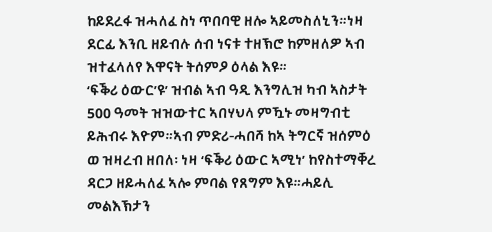ከይደረፋ ዝሓለፈ ስነ ጥበባዊ ዘሎ ኣይመስለኒን።ነዛ ደርፊ እንቢ ዘይብሉ ሰብ ነናቱ ተዘኽሮ ከምዘለዎ ኣብ ዝተፈላለየ እዋናት ትሰምዖ ዕላል እዩ።
‘ፍቕሪ ዕውር’ዩ’ ዝብል ኣብ ዓዲ እንግሊዝ ካብ ኣስታት 500 ዓመት ዝዝውተር ኣበሃህላ ምዃኑ መዛግብቲ ይሕብሩ እዮም።ኣብ ምድሪ-ሓበሻ ከኣ ትግርኛ ዝሰምዕ ወ ዝዛረብ ዘበለ፡ ነዛ ‘ፍቕሪ ዕውር ኣሚነ’ ከየስተማቐረ ዳርጋ ዘይሓለፈ ኣሎ ምባል የጸግም እዩ።ሓይሊ መልእኽታን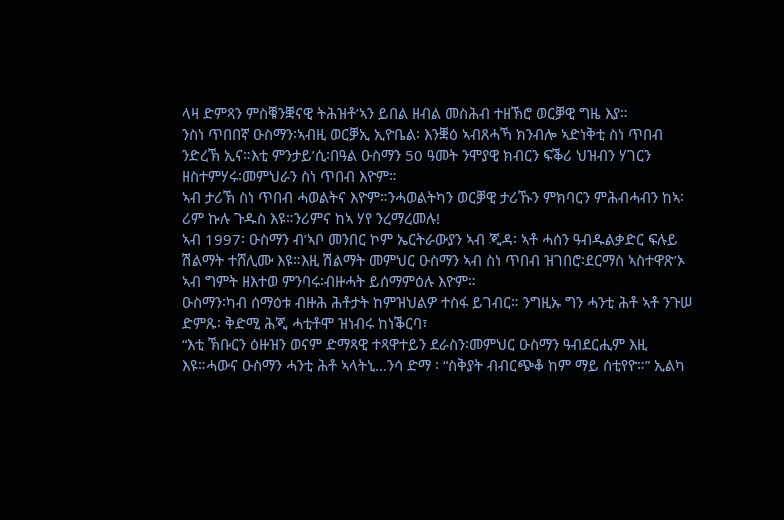ላዛ ድምጻን ምስቑንቛናዊ ትሕዝቶ’ኣን ይበል ዘብል መስሕብ ተዘኽሮ ወርቓዊ ግዜ እያ።
ንስነ ጥበበኛ ዑስማን፡ኣብዚ ወርቓኢ ኢዮቤል፡ እንቛዕ ኣብጸሓኻ ክንብሎ ኣድነቅቲ ስነ ጥበብ ንድረኽ ኢና።እቲ ምንታይ’ሲ፡በዓል ዑስማን 50 ዓመት ንሞያዊ ክብርን ፍቕሪ ህዝብን ሃገርን ዘስተምሃሩ፡መምህራን ስነ ጥበብ እዮም።
ኣብ ታሪኽ ስነ ጥበብ ሓወልትና እዮም።ንሓወልትካን ወርቓዊ ታሪኹን ምክባርን ምሕብሓብን ከኣ፡ ሪም ኩሉ ጉዱስ እዩ።ንሪምና ከኣ ሃየ ንረማረመሉ!
ኣብ 1997፡ ዑስማን ብ’ኣቦ መንበር ኮም ኤርትራውያን ኣብ ጂዳ፡ ኣቶ ሓሰን ዓብዱልቃድር ፍሉይ ሽልማት ተሸሊሙ እዩ።እዚ ሽልማት መምህር ዑስማን ኣብ ስነ ጥበብ ዝገበሮ፡ደርማስ ኣስተዋጽ’ኦ ኣብ ግምት ዘእተወ ምንባሩ፡ብዙሓት ይሰማምዕሉ እዮም።
ዑስማን፡ካብ ሰማዕቱ ብዙሕ ሕቶታት ከምዝህልዎ ተስፋ ይገብር። ንግዚኡ ግን ሓንቲ ሕቶ ኣቶ ንጉሠ ድምጹ፡ ቅድሚ ሕጂ ሓቲቶሞ ዝነብሩ ከነቕርባ፣
“እቲ ኽቡርን ዕዙዝን ወናም ድማጻዊ ተጻዋተይን ደራስን፡መምህር ዑስማን ዓብደርሒም እዚ እዩ።ሓውና ዑስማን ሓንቲ ሕቶ ኣላትኒ…ንሳ ድማ ፡ “ስቅያት ብብርጭቆ ከም ማይ ሰቲየዮ።” ኢልካ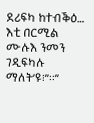ደሪፍካ ከተብቕዕ… እቲ በርሚል ሙሉእ ንመን ገዲፍካሉ ማለት’ዩ፧”።”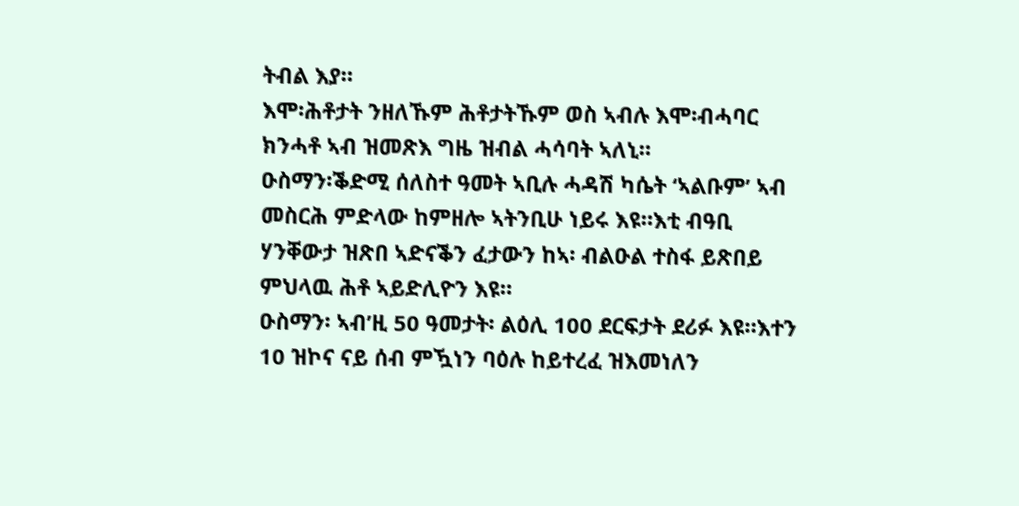ትብል እያ።
እሞ፡ሕቶታት ንዘለኹም ሕቶታትኹም ወስ ኣብሉ እሞ፡ብሓባር ክንሓቶ ኣብ ዝመጽእ ግዜ ዝብል ሓሳባት ኣለኒ።
ዑስማን፡ቕድሚ ሰለስተ ዓመት ኣቢሉ ሓዳሽ ካሴት ‘ኣልቡም’ ኣብ መስርሕ ምድላው ከምዘሎ ኣትንቢሁ ነይሩ እዩ።እቲ ብዓቢ ሃንቐውታ ዝጽበ ኣድናቕን ፈታውን ከኣ፡ ብልዑል ተስፋ ይጽበይ ምህላዉ ሕቶ ኣይድሊዮን እዩ።
ዑስማን፡ ኣብ’ዚ 50 ዓመታት፡ ልዕሊ 100 ደርፍታት ደሪፉ እዩ።እተን 10 ዝኮና ናይ ሰብ ምዃነን ባዕሉ ከይተረፈ ዝእመነለን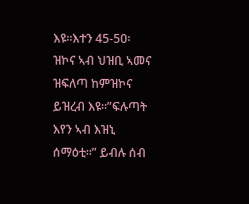እዩ።እተን 45-50፡ ዝኮና ኣብ ህዝቢ ኣመና ዝፍለጣ ከምዝኮና ይዝረብ እዩ።”ፍሉጣት እየን ኣብ እዝኒ ሰማዕቲ።” ይብሉ ሰብ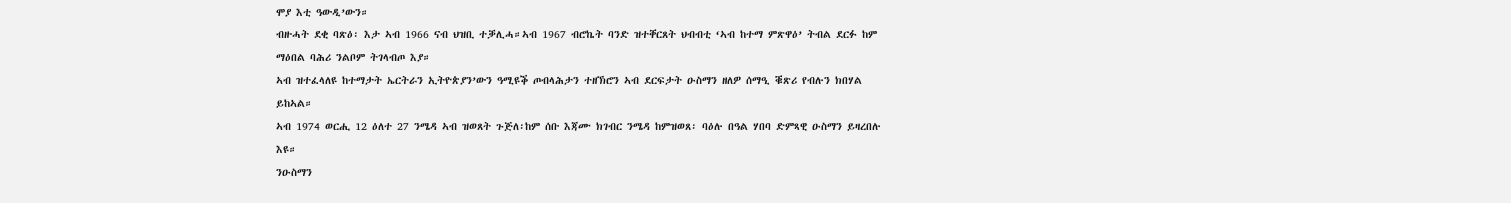ሞያ እቲ ዓውዲ’ውን።
ብዙሓት ደቂ ባጽዕ፡ እታ ኣብ 1966 ናብ ህዝቢ ተቓሊሓ።ኣብ 1967 ብሮኬት ባንድ ዝተቐርጸት ህብብቲ ‘ኣብ ከተማ ምጽዋዕ’ ትብል ደርፉ ከም ማዕበል ባሕሪ ንልቦም ትገላብጦ እያ።
ኣብ ዝተፈላለዩ ከተማታት ኤርትራን ኢትዮጵያን’ውን ዓሚዩቕ ጦብላሕታን ተዘኽሮን ኣብ ደርፍታት ዑስማን ዘለዎ ሰማዒ ቑጽሪ የብሉን ክበሃል ይከኣል።
ኣብ 1974 ወርሒ 12 ዕለተ 27 ንሜዳ ኣብ ዝወጸት ጉጅለ፡ከም ሰቡ እጃሙ ክገብር ንሜዳ ከምዝወጸ፡ ባዕሉ በዓል ሃበባ ድምጻዊ ዑስማን ይዛረበሉ እዩ።
ንዑስማን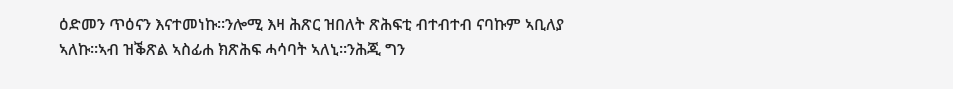ዕድመን ጥዕናን እናተመነኩ።ንሎሚ እዛ ሕጽር ዝበለት ጽሕፍቲ ብተብተብ ናባኩም ኣቢለያ ኣለኩ።ኣብ ዝቕጽል ኣስፊሐ ክጽሕፍ ሓሳባት ኣለኒ።ንሕጂ ግን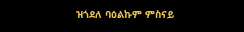ዝጎደለ ባዕልኩም ምስናይ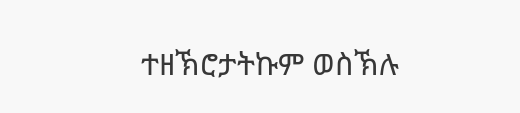ተዘኽሮታትኩም ወስኽሉ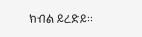ክብል ይረድይ።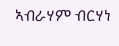ኣብራሃም ብርሃነ